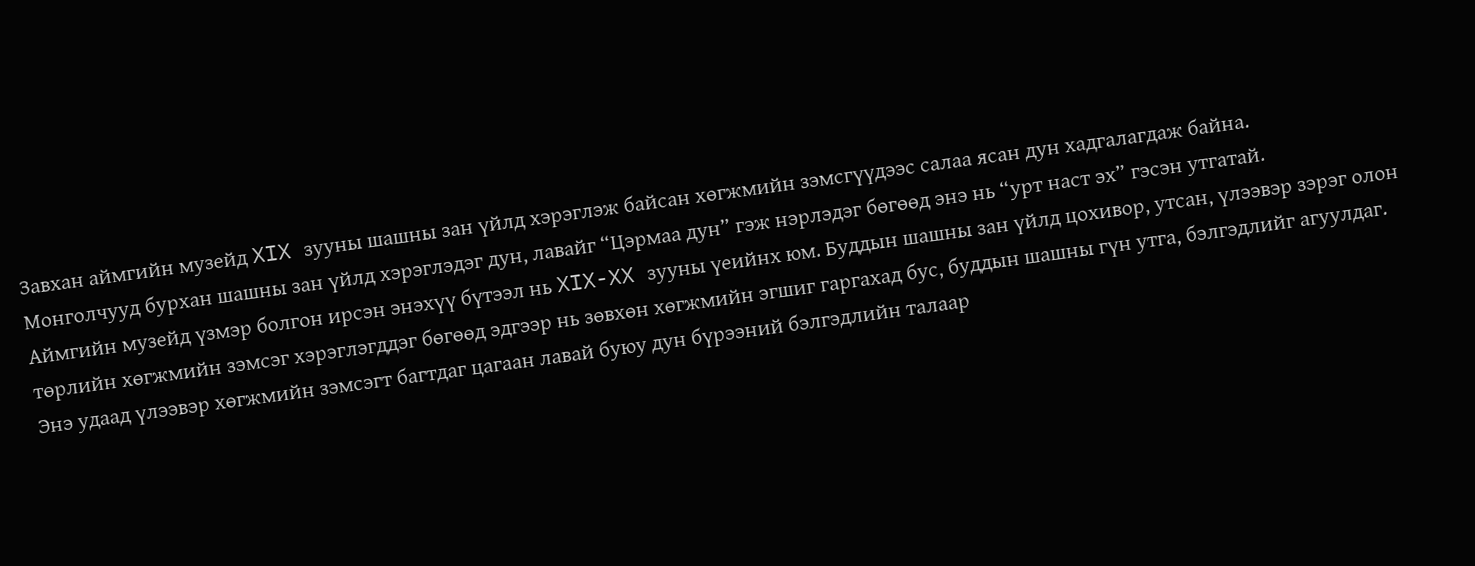Завхан аймгийн музейд XIX зууны шашны зан үйлд хэрэглэж байсан хөгжмийн зэмсгүүдээс салаа ясан дун хадгалагдаж байна.
Монголчууд бурхан шашны зан үйлд хэрэглэдэг дун, лавайг “Цэрмаа дун” гэж нэрлэдэг бөгөөд энэ нь “урт наст эх” гэсэн утгатай.
Аймгийн музейд үзмэр болгон ирсэн энэхүү бүтээл нь XIX-XX зууны үеийнх юм. Буддын шашны зан үйлд цохивор, утсан, үлээвэр зэрэг олон төрлийн хөгжмийн зэмсэг хэрэглэгддэг бөгөөд эдгээр нь зөвхөн хөгжмийн эгшиг гаргахад бус, буддын шашны гүн утга, бэлгэдлийг агуулдаг. Энэ удаад үлээвэр хөгжмийн зэмсэгт багтдаг цагаан лавай буюу дун бүрээний бэлгэдлийн талаар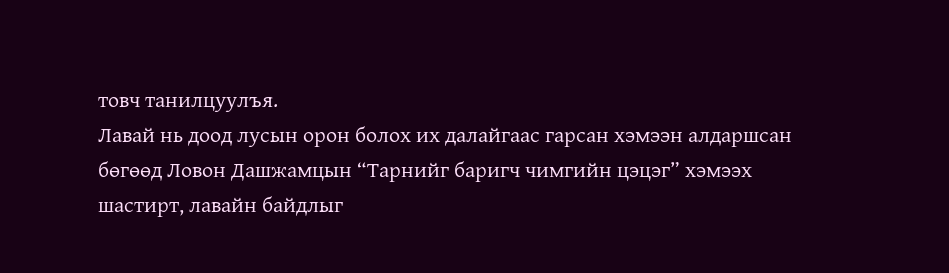товч танилцуулъя.
Лавай нь доод лусын орон болох их далайгаас гарсан хэмээн алдаршсан бөгөөд Ловон Дашжамцын “Тарнийг баригч чимгийн цэцэг” хэмээх шастирт, лавайн байдлыг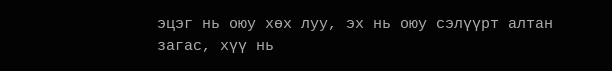эцэг нь оюу хөх луу, эх нь оюу сэлүүрт алтан загас, хүү нь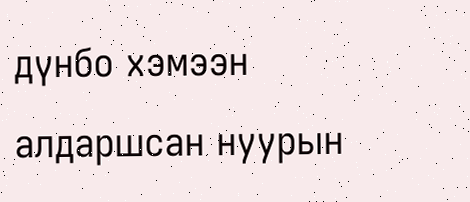дүнбо хэмээн алдаршсан нуурын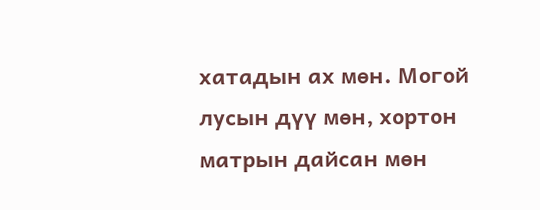хатадын ах мөн. Могой лусын дүү мөн, хортон матрын дайсан мөн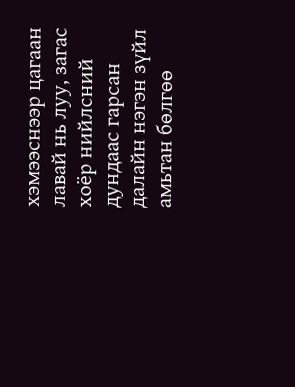хэмээснээр цагаан лавай нь луу, загас хоёр нийлсний дундаас гарсан далайн нэгэн зүйл амьтан бөлгөө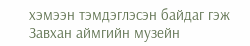хэмээн тэмдэглэсэн байдаг гэж Завхан аймгийн музейн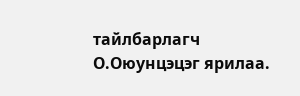тайлбарлагч О.Оюунцэцэг ярилаа.